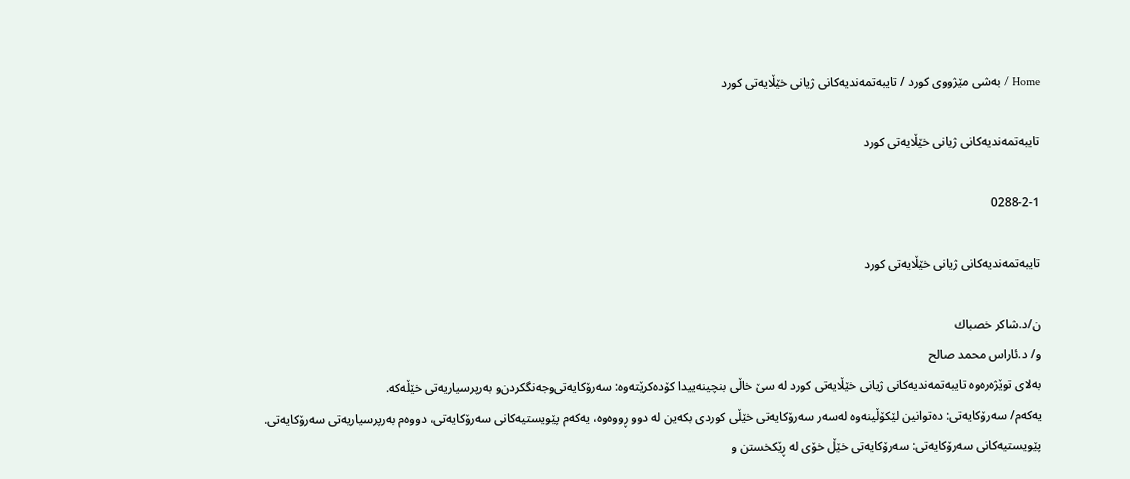Home / بەشی مێژووی كورد / تایبەتمەندیەکانی ژیانی خێڵایەتی کورد ‌

تایبەتمەندیەکانی ژیانی خێڵایەتی کورد ‌

0288-2-1

تایبەتمەندیەکانی ژیانی خێڵایەتی کورد ‌

ن/د.شاكر خصباك
و/ د.ئاراس محمد صالح
به‌لای‌ توێژه‌ره‌وه‌ تایبه‌تمه‌ندیه‌كانی‌ ژیانی‌ خێڵایه‌تی‌ كورد له‌ سێ خاڵی‌ بنچینه‌ییدا كۆده‌كرێته‌وه‌: سه‌رۆكایه‌تی‌‌وجه‌نگكردن‌و به‌رپرسیاریه‌تی‌ خێڵه‌كه‌.
یه‌كه‌م/ سه‌رۆكایه‌تی‌: ده‌توانین لێكۆڵینه‌وه‌ له‌سه‌ر سه‌رۆكایه‌تی‌ خێڵی‌ كوردی‌ بكه‌ین له‌ دوو ڕووه‌وه‌، یه‌كه‌م پێویستیه‌كانی‌ سه‌رۆكایه‌تی‌، دووه‌م به‌رپرسیاریه‌تی‌ سه‌رۆكایه‌تی‌.
پێویستیه‌كانی‌ سه‌رۆكایه‌تی‌: سه‌رۆكایه‌تی‌ خێڵ خۆی‌ له‌ ڕێكخستن و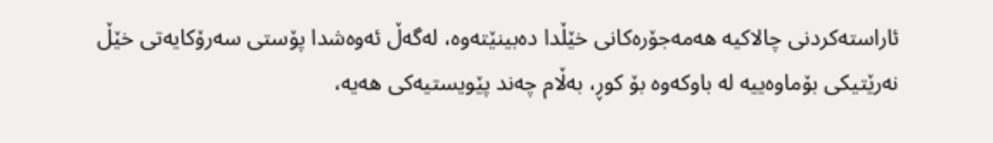ئاراسته‌كردنی‌ چالاكیه‌ هه‌مه‌جۆره‌كانی‌ خێڵدا ده‌بینێته‌وه‌، له‌گه‌ڵ ئه‌وه‌شدا پۆستی‌ سه‌رۆكایه‌تی‌ خێڵ نه‌رێتیكی‌ بۆماوه‌ییه‌ له‌ باوكه‌وه‌ بۆ كوڕ، به‌ڵام چه‌ند پێویستیه‌كی‌ هه‌یه‌،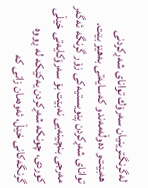له‌گرنگترینیان سه‌رۆك توانای‌ شه‌ڕكردنی‌ هه‌بێت‌و ده‌وڵه‌مه‌ند‌و كه‌سایه‌تی‌ به‌هێز بێت.
توانای‌ شه‌ڕكردن پێویستیه‌كی‌ زۆر گرنگه‌ ئه‌گه‌ر مه‌رجی‌ بنچینه‌یی نه‌بێت بۆ سه‌رۆكایه‌تی‌ خێڵی‌ كوردی‌، چونكه‌ شه‌ڕكردن یه‌كێكه‌ له‌ ڕووه‌ گرنگه‌كانی‌ خێڵ، ئه‌وه‌مان زانی‌ كه‌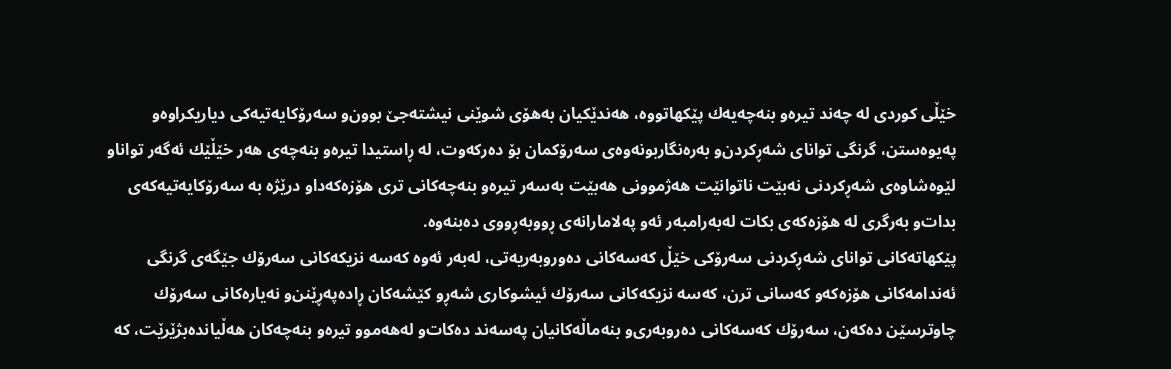خێڵی‌ كوردی‌ له‌ چه‌ند تیره‌و بنه‌چه‌یه‌ك پێكهاتووه‌، هه‌ندێكیان به‌هۆی‌ شوێنی‌ نیشته‌جێ بوون‌و سه‌رۆكایه‌تیه‌كی‌ دیاریكراوه‌و په‌یوه‌ستن، گرنگی‌ توانای‌ شه‌ڕكردن‌و به‌ره‌نگاربونه‌وه‌ی‌ سه‌رۆكمان بۆ ده‌ركه‌وت، له‌ ڕاستیدا تیره‌و بنه‌چه‌ی‌ هه‌ر خێڵێك ئه‌گه‌ر توانا‌و لێوه‌شاوه‌ی‌ شه‌ڕكردنی‌ نه‌بێت ناتوانێت هه‌ژموونی‌ هه‌بێت به‌سه‌ر تیره‌و بنه‌چه‌كانی‌ تری‌ هۆزه‌كه‌داو درێژه‌ به‌ سه‌رۆكایه‌تیه‌كه‌ی‌ بدات‌و به‌رگری‌ له‌ هۆزه‌كه‌ی‌ بكات له‌به‌رامبه‌ر ئه‌و په‌لامارانه‌ی‌ ڕووبه‌ڕووی‌ ده‌بنه‌وه‌.
پێكهاته‌كانی‌ توانای‌ شه‌ڕكردنی‌ سه‌رۆكی‌ خێڵ كه‌سه‌كانی‌ ده‌وروبه‌ریه‌تی‌، له‌به‌ر ئه‌وه‌ كه‌سه‌ نزیكه‌كانی‌ سه‌رۆك جێگه‌ی‌ گرنگی‌ ئه‌ندامه‌كانی‌ هۆزه‌كه‌‌و كه‌سانی‌ ترن، كه‌سه‌ نزیكه‌كانی‌ سه‌رۆك ئیشوكاری‌ شه‌ڕو كێشه‌كان ڕاده‌په‌ڕێنن‌و نه‌یاره‌كانی‌ سه‌رۆك چاوترسێن ده‌كه‌ن، سه‌رۆك كه‌سه‌كانی‌ ده‌روبه‌ری‌‌و بنه‌ماڵه‌كانیان په‌سه‌ند ده‌كات‌و له‌هه‌موو تیره‌‌و بنه‌چه‌كان هه‌ڵیانده‌بژێرێت، كه‌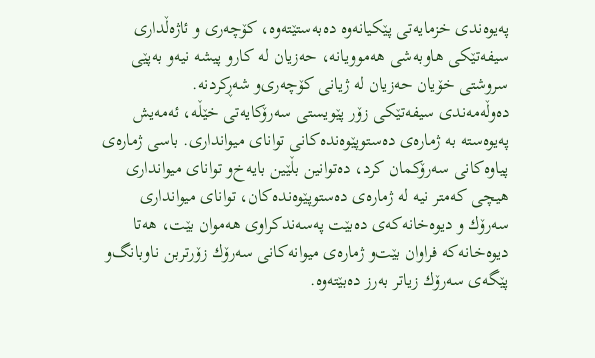په‌یوه‌ندی‌ خزمایه‌تی‌ پێكیانه‌وه‌ ده‌به‌ستێته‌وه‌، كۆچه‌ری‌ و ئاژه‌ڵداری‌ سیفه‌تێكی‌ هاوبه‌شی‌ هه‌موویانه‌، حه‌زیان له‌ كارو پیشه‌ نیه‌‌و به‌پێی‌ سروشتی‌ خۆیان حه‌زیان له‌ ژیانی‌ كۆچه‌ری‌‌و شه‌ڕكردنه‌.
ده‌وڵه‌مه‌ندی‌ سیفه‌تێكی‌ زۆر پێویستی‌ سه‌رۆكایه‌تی‌ خێڵه‌، ئه‌مه‌یش په‌یوه‌سته‌ به‌ ژماره‌ی‌ ده‌ستوپێوه‌نده‌كانی‌ توانای‌ میوانداری‌. باسی ژماره‌ی‌ پیاوه‌كانی‌ سه‌رۆكمان كرد، ده‌توانین بڵێین بایه‌خ‌و توانای‌ میوانداری‌ هیچی‌ كه‌متر نیه‌ له‌ ژماره‌ی‌ ده‌ستوپێوه‌نده‌كان، توانای‌ میوانداری‌ سه‌رۆك ‌و دیوه‌خانه‌كه‌ی‌ ده‌بێت په‌سه‌ندكراوی‌ هه‌موان بێت، هه‌تا دیوه‌خانه‌كه‌ فراوان بێت‌و ژماره‌ی‌ میوانه‌كانی‌ سه‌رۆك زۆرتربن ناوبانگ‌و پێگه‌ی‌ سه‌رۆك زیاتر به‌رز ده‌بێته‌وه‌.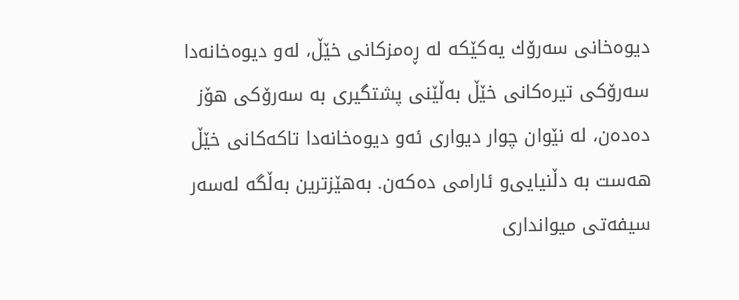دیوه‌خانی‌ سه‌رۆك یه‌كێكه‌ له‌ ڕه‌مزكانی‌ خێڵ، له‌و دیوه‌خانه‌دا سه‌رۆكی‌ تیره‌كانی‌ خێڵ به‌ڵێنی‌ پشتگیری‌ به‌ سه‌رۆكی‌ هۆز ده‌ده‌ن، له‌ نێوان چوار دیواری‌ ئه‌و دیوه‌خانه‌دا تاكه‌كانی‌ خێڵ هه‌ست به‌ دڵنیایی‌و ئارامی‌ ده‌كه‌ن. به‌هێزترین به‌ڵگه‌ له‌سه‌ر سیفه‌تی‌ میوانداری‌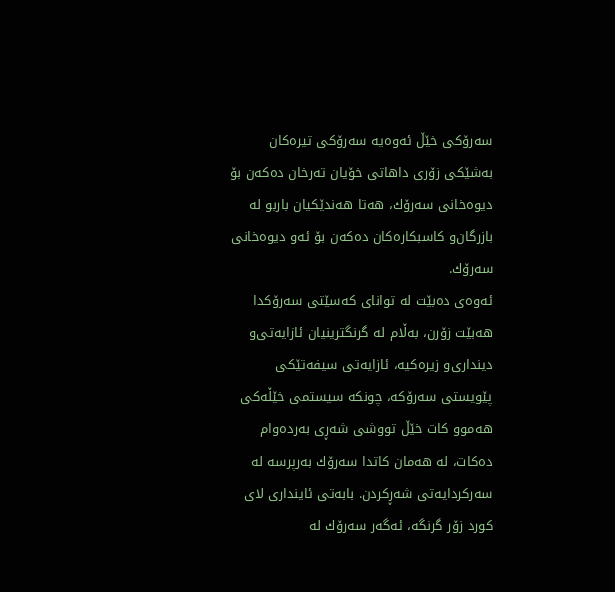سه‌رۆكی‌ خێڵ ئه‌وه‌یه‌ سه‌رۆكی‌ تیره‌كان به‌شێكی‌ زۆری‌ داهاتی‌ خۆیان ته‌رخان ده‌كه‌ن بۆ دیوه‌خانی‌ سه‌رۆك، هه‌تا هه‌ندێكیان باربو له‌ بازرگان‌و كاسبكاره‌كان ده‌كه‌ن بۆ ئه‌و دیوه‌خانی‌ سه‌رۆك.
ئه‌وه‌ی‌ ده‌بێت له‌ توانای‌ كه‌سێتی‌ سه‌رۆكدا هه‌بێت زۆرن، به‌ڵام له‌ گرنگترینیان ئازایه‌تی‌‌و دینداری‌‌و زیره‌كیه‌، ئازایه‌تی‌ سیفه‌تێكی‌ پێویستی‌ سه‌رۆكه‌، چونكه‌ سیستمی‌ خێڵه‌كی‌ هه‌موو كات خێڵ تووشی‌ شه‌ڕی‌ به‌رده‌وام ده‌كات، له‌ هه‌مان كاتدا سه‌رۆك به‌رپرسه‌ له‌ سه‌ركردایه‌تی‌ شه‌ڕكردن. بابه‌تی‌ ئاینداری‌ لای‌ كورد زۆر گرنگه‌، ئه‌گه‌ر سه‌رۆك له‌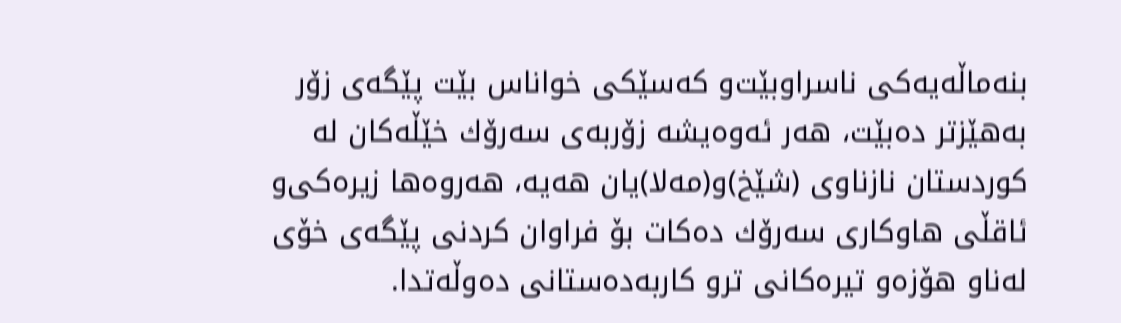بنه‌ماڵه‌یه‌كی‌ ناسراوبێت‌و كه‌سێكی‌ خواناس بێت پێگه‌ی‌ زۆر به‌هێزتر ده‌بێت، هه‌ر ئه‌وه‌یشه‌ زۆربه‌ی‌ سه‌رۆك خێڵه‌كان له‌ كوردستان نازناوی‌ (شێخ)و(مه‌لا)یان هه‌یه‌، هه‌روه‌ها زیره‌كی‌‌و ئاقڵی‌ هاوكاری‌ سه‌رۆك ده‌كات بۆ فراوان كردنی‌ پێگه‌ی‌ خۆی‌ له‌ناو هۆزه‌و تیره‌كانی‌ ترو كاربه‌ده‌ستانی‌ ده‌وڵه‌تدا.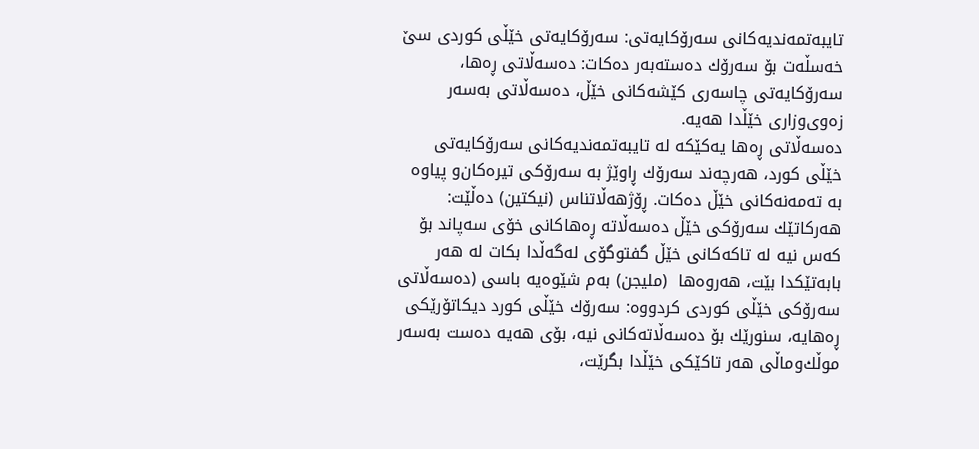تایبه‌تمه‌ندیه‌كانی‌ سه‌رۆكایه‌تی‌: سه‌رۆكایه‌تی‌ خێڵی‌ كوردی‌ سێ خه‌سڵه‌ت بۆ سه‌رۆك ده‌سته‌به‌ر ده‌كات: ده‌سه‌ڵاتی‌ ڕه‌ها، سه‌رۆكایه‌تی‌ چاسه‌ری‌ كێشه‌كانی‌ خێڵ، ده‌سه‌ڵاتی‌ به‌سه‌ر زه‌وی‌‌وزاری‌ خێڵدا هه‌یه‌.
ده‌سه‌ڵاتی‌ ڕه‌ها یه‌كێكه‌ له‌ تایبه‌تمه‌ندیه‌كانی‌ سه‌رۆكایه‌تی‌ خێڵی‌ كورد، هه‌رچه‌ند سه‌رۆك ڕاوێژ به‌ سه‌رۆكی‌ تیره‌كان‌و پیاوه‌ به‌ ته‌مه‌نه‌كانی‌ خێڵ ده‌كات. ڕۆژهه‌ڵاتناس (نیكتین) ده‌ڵێت: هه‌ركاتێك سه‌رۆكی‌ خێڵ ده‌سه‌ڵاته‌ ڕه‌هاكانی‌ خۆی‌ سه‌پاند بۆ كه‌س نیه‌ له‌ تاكه‌كانی‌ خێڵ گفتوگۆی‌ له‌گه‌ڵدا بكات له‌ هه‌ر  بابه‌تێكدا بێت، هه‌روه‌ها  (ملیجن) به‌م شێوه‌یه‌ باسی‌ (ده‌سه‌ڵاتی‌ سه‌رۆكی‌ خێڵی‌ كوردی‌ كردووه‌: سه‌رۆك خێڵی‌ كورد دیكاتۆرێكی‌ ڕه‌هایه‌، سنورێك بۆ ده‌سه‌ڵاته‌كانی‌ نیه‌، بۆی‌ هه‌یه‌ ده‌ست به‌سه‌ر موڵك‌وماڵی‌ هه‌ر تاكێكی‌ خێڵدا بگرێت،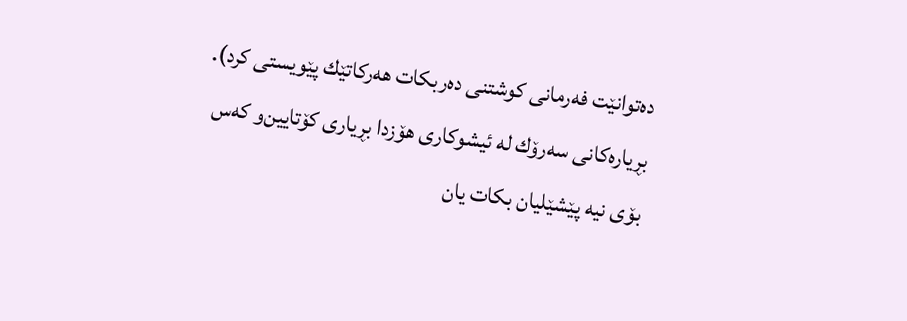ده‌توانێت فه‌رمانی‌ كوشتنی‌ ده‌ربكات هه‌ركاتێك پێویستی‌ كرد).
بڕیاره‌كانی‌ سه‌رۆك له‌ ئیشوكاری‌ هۆزدا بڕیاری‌ كۆتایین‌و كه‌س بۆی نیه‌ پێشێلیان بكات یان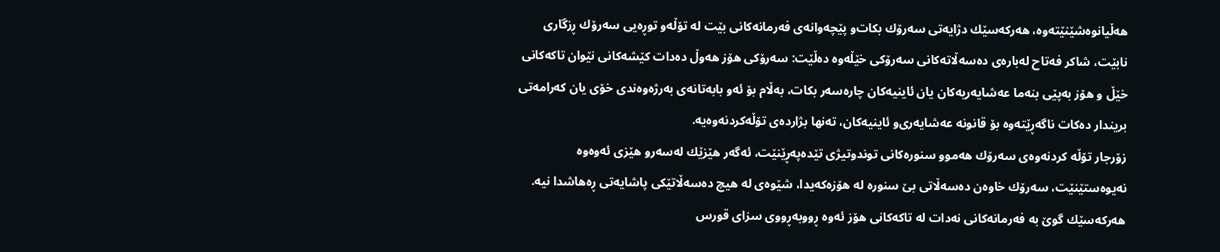هه‌ڵیانوه‌شێنێته‌وه‌، هه‌ركه‌سێك دژایه‌تی‌ سه‌رۆك بكات‌و پێچه‌وانه‌ی‌ فه‌رمانه‌كانی‌ بێت له‌ تۆڵه‌‌و توڕه‌یی سه‌رۆك ڕزگاری‌ نابێت، شاكر فه‌تاح له‌باره‌ی ده‌سه‌ڵاته‌كانی‌ سه‌رۆكی‌ خێڵه‌وه‌ ده‌ڵێت: سه‌رۆكی‌ هۆز هه‌وڵ ده‌دات كێشه‌كانی‌ نێوان تاكه‌كانی‌ خێڵ و هۆز به‌پێی‌ بنه‌ما عه‌شایه‌ریه‌كان یان ئاینیه‌كان چاره‌سه‌ر بكات، به‌ڵام بۆ ئه‌و بابه‌تانه‌ی‌ به‌رژه‌وه‌ندی‌ خۆی‌ یان كه‌رامه‌تی‌ بریندار ده‌كات ناگه‌ڕێته‌وه‌ بۆ قانونه‌ عه‌شایه‌ری‌‌و ئاینیه‌كان، ته‌نها بژارده‌ی‌ تۆڵه‌كردنه‌وه‌یه‌.
زۆرجار تۆڵه‌ كردنه‌وه‌ی‌ سه‌رۆك هه‌موو سنوره‌كانی‌ توندوتیژی‌ تێده‌په‌ڕێنێت، ئه‌گه‌ر هێزێك له‌سه‌رو هێزی‌ ئه‌وه‌وه‌ نه‌یوه‌ستێنێت، سه‌رۆك خاوه‌ن ده‌سه‌ڵاتی‌ بێ سنوره‌ له‌ هۆزه‌كه‌یدا، شێوه‌ی‌ له‌ هیچ ده‌سه‌ڵاتێكی‌ پاشایه‌تی ڕه‌هاشدا نیه‌. هه‌ركه‌سێك گوێ‌ به‌ فه‌رمانه‌كانی‌ نه‌دات له‌ تاكه‌كانی‌ هۆز ئه‌وه‌ ڕووبه‌ڕووی‌ سزای‌ قورس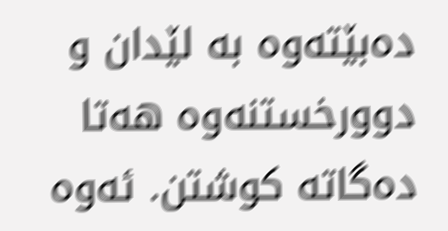ده‌بێته‌وه‌ به‌ لێدان و دوورخستنه‌وه‌ هه‌تا ده‌گاته‌ كوشتن. ئه‌وه‌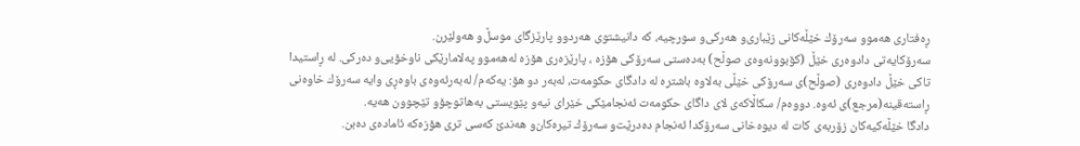ڕه‌فتاری‌ هه‌موو سه‌رۆك خێڵه‌كانی‌ زێباری‌‌و هه‌ركی‌‌و سورچیه‌، كه‌ دانیشتوی‌ هه‌ردوو پارێزگای‌ موسڵ‌و هه‌ولێرن.
سه‌رۆكایه‌تی‌ دادوه‌ری‌ خێڵ (كۆبوونه‌وه‌ی‌ صوڵح) به‌ده‌ستی‌ سه‌رۆكی‌ هۆزه‌ ، پارێزه‌ری‌ هۆزه‌ له‌هه‌موو په‌لامارێكی‌ ناوخۆیی‌و ده‌ركی‌. له‌ ڕاستیدا تاكی‌ خێڵ دادوه‌ری‌ (صوڵح)ی‌ سه‌رۆكی‌ خێڵی‌ به‌لاوه‌ باشتره‌ له‌ دادگای‌ حكومه‌ت، له‌به‌ر دو هۆ: یه‌كه‌م/ له‌به‌رئه‌وه‌ی‌ باوه‌ڕی‌ وایه‌ سه‌رۆك خاوه‌نی‌ ڕاسته‌قینه‌(مرجع)ی‌ ئه‌وه‌. دووه‌م/ سكاڵاكه‌ی‌ لای‌ داگای‌ حكومه‌ت ئه‌نجامێكی‌ خێرای‌ نیه‌‌و پێویستی‌ به‌هاتوچۆ‌و تێچوون هه‌یه‌.
دادگا خێڵه‌كیه‌كان زۆربه‌ی‌ كات له‌ دیوه‌خانی‌ سه‌رۆكدا ئه‌نجام ده‌درێت‌و سه‌رۆك تیره‌كان‌و هه‌ندێ كه‌سی‌ تری‌ هۆزه‌كه‌ ئاماده‌ی‌ ده‌بن.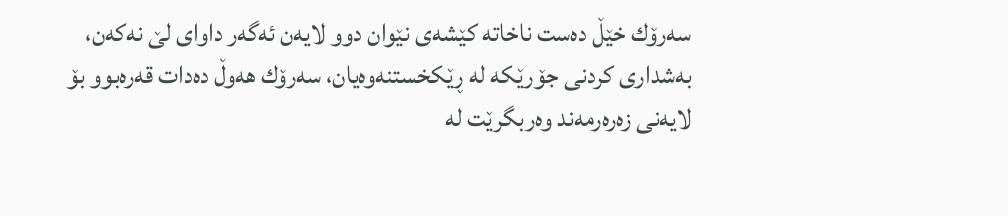سه‌رۆك خێڵ ده‌ست ناخاته‌ كێشه‌ی‌ نێوان دوو لایه‌ن ئه‌گه‌ر داوای‌ لێ نه‌كه‌ن، به‌شداری‌ كردنی‌ جۆرێكه‌ له‌ ڕێكخستنه‌وه‌یان، سه‌رۆك هه‌وڵ ده‌دات قه‌ره‌بوو بۆ لایه‌نی‌ زه‌ره‌رمه‌ند وه‌ربگرێت له‌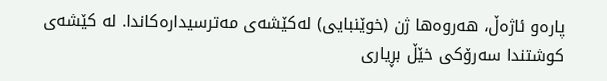پاره‌و ئاژه‌ڵ، هه‌روه‌ها ژن (خوێنبایی) له‌كێشه‌ی‌ مه‌ترسیداره‌كاندا. له‌ كێشه‌ی‌ كوشتندا سه‌رۆكی‌ خێڵ بڕیاری‌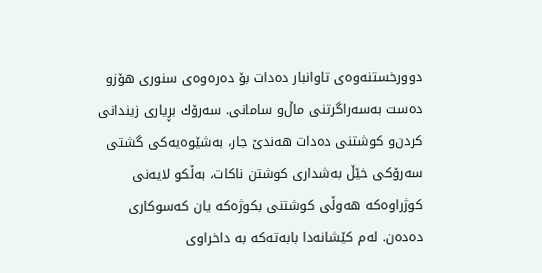دوورخستنه‌وه‌ی‌ تاوانبار ده‌دات بۆ ده‌ره‌وه‌ی‌ سنوری‌ هۆز‌و ده‌ست به‌سه‌راگرتنی‌ ماڵ‌و سامانی‌. سه‌رۆك بڕیاری‌ زیندانی‌ كردن‌و كوشتنی‌ ده‌دات هه‌ندێ‌ جار، به‌شێوه‌یه‌كی‌ گشتی‌ سه‌رۆكی‌ خێڵ به‌شداری‌ كوشتن ناكات، به‌ڵكو لایه‌نی‌ كوژراوه‌كه‌ هه‌وڵی‌ كوشتنی‌ بكوژه‌كه‌ یان كه‌سوكاری‌ ده‌ده‌ن. له‌م كێشانه‌دا بابه‌ته‌كه‌ به‌ داخراوی‌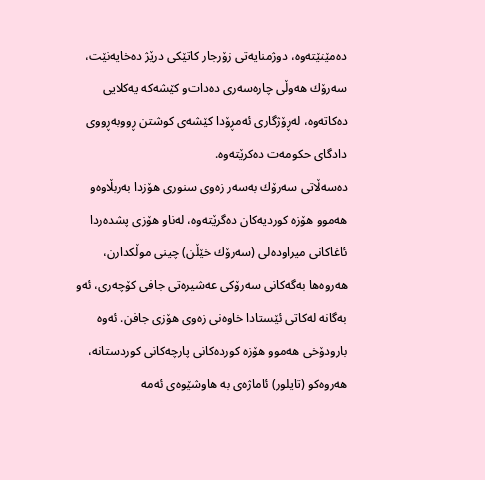ده‌مێنێته‌وه‌، دوژمنایه‌تی‌ زۆرجار كاتێكی‌ درێژ ده‌خایه‌نێت، سه‌رۆك هه‌وڵی‌ چاره‌سه‌ری‌ ده‌دات‌و كێشه‌كه‌ یه‌كلایی ده‌كاته‌وه‌، له‌ڕۆژگاری‌ ئه‌مڕۆدا كێشه‌ی‌ كوشتن ڕووبه‌ڕووی‌ دادگای‌ حكومه‌ت ده‌كرێته‌وه‌.
ده‌سه‌ڵاتی‌ سه‌رۆك به‌سه‌ر زه‌وی‌ سنوری‌ هۆزدا به‌ربڵاوه‌و هه‌موو هۆزه‌ كوردیه‌كان ده‌گرێته‌وه‌، له‌ناو هۆزی‌ پشده‌ردا ئاغاكانی‌ میراوده‌لی‌ (سه‌رۆك خێڵن) چینی‌ موڵكدارن، هه‌روه‌ها به‌گه‌كانی‌ سه‌رۆكی‌ عه‌شیره‌تی‌ جافی‌ كۆچه‌ری‌، ئه‌و به‌گانه‌ له‌كاتی‌ ئێستادا خاوه‌نی‌ زه‌وی‌ هۆزی‌ جافن. ئه‌وه‌ بارودۆخی‌ هه‌موو هۆزه‌ كورده‌كانی‌ پارچه‌كانی‌ كوردستانه‌، هه‌روه‌كو (تایلور) ئاماژه‌ی‌ به‌ هاوشێوه‌ی‌ ئه‌مه‌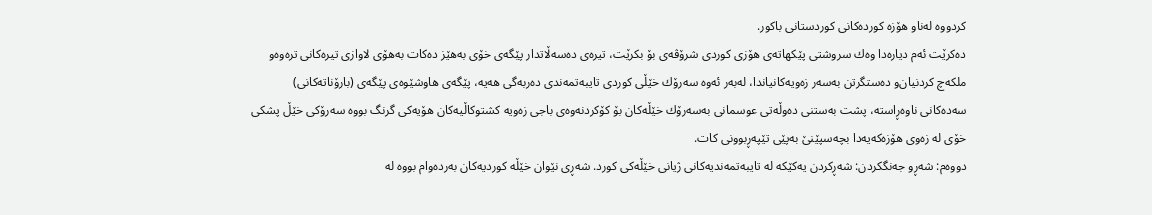كردووه‌ له‌ناو هۆزه‌ كورده‌كانی‌ كوردستانی‌ باكور.
ده‌كرێت ئه‌م دیاره‌دا وه‌ك سروشتی‌ پێكهاته‌ی‌ هۆزی‌ كوردی‌ شرۆڤه‌ی‌ بۆ بكرێت، تیره‌ی‌ ده‌سه‌ڵاتدار پێگه‌ی‌ خۆی‌ به‌هێز ده‌كات به‌هۆی‌ لاوازی‌ تیره‌كانی‌ تره‌وه‌‌و ملكه‌چ كردنیان‌و ده‌ستگرتن به‌سه‌ر زه‌ویه‌كانیاندا، له‌به‌ر ئه‌وه‌ سه‌رۆك خێڵی‌ كوردی‌ تایبه‌تمه‌ندی‌ ده‌ربه‌گی‌ هه‌یه‌، پێگه‌ی‌ هاوشێوه‌ی‌ پێگه‌ی‌ (بارۆناته‌كانی‌) سه‌ده‌كانی‌ ناوه‌ڕاسته‌، پشت به‌ستنی‌ ده‌وڵه‌تی‌ عوسمانی‌ به‌سه‌رۆك خێڵه‌كان بۆ كۆكردنه‌وه‌ی‌ باجی‌ زه‌ویه‌ كشتوكاڵیه‌كان هۆیه‌كی‌ گرنگ بووه‌ سه‌رۆكی‌ خێڵ پشكی‌ خۆی‌ له‌ زه‌وی‌ هۆزه‌كه‌یه‌دا بچه‌سپێنێ‌ به‌پێی‌ تێپه‌ڕبوونی‌ كات.
دووه‌م: شه‌ڕ‌و جه‌نگكردن: شه‌ڕكردن یه‌كێكه‌ له‌ تایبه‌تمه‌ندیه‌كانی‌ ژیانی‌ خێڵه‌كی‌ كورد. شه‌ڕی‌ نێوان خێڵه‌ كوردیه‌كان به‌رده‌وام بووه‌ له‌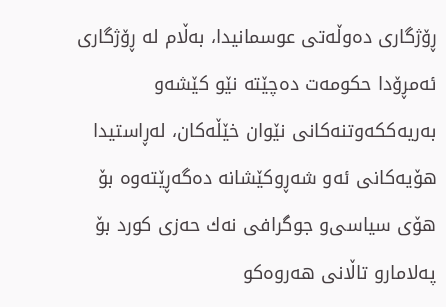ڕۆژگاری‌ ده‌وڵه‌تی‌ عوسمانیدا، به‌ڵام له‌ ڕۆژگاری‌ ئه‌مڕۆدا حكومه‌ت ده‌چێته‌ نێو كێشه‌و به‌ریه‌ككه‌وتنه‌كانی‌ نێوان خێڵه‌كان، له‌ڕاستیدا هۆیه‌كانی‌ ئه‌و شه‌ڕ‌وكێشانه‌ ده‌گه‌ڕێته‌وه‌ بۆ هۆی‌ سیاسی‌و جوگرافی نه‌ك حه‌زی‌ كورد بۆ په‌لامار‌و تاڵانی‌ هه‌روه‌كو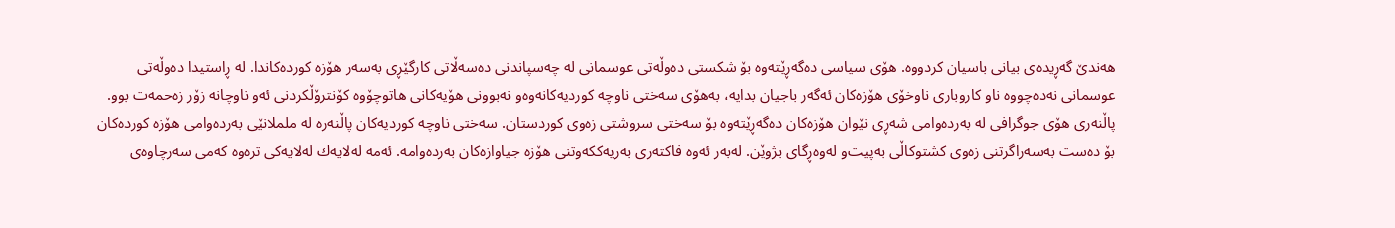هه‌ندێ گه‌ڕیده‌ی‌ بیانی‌ باسیان كردووه‌. هۆی‌ سیاسی ده‌گه‌ڕێته‌وه‌ بۆ شكستی‌ ده‌وڵه‌تی‌ عوسمانی‌ له‌ چه‌سپاندنی‌ ده‌سه‌ڵاتی‌ كارگێڕی‌ به‌سه‌ر هۆزه‌ كورده‌كاندا. له‌ ڕاستیدا ده‌وڵه‌تی‌ عوسمانی‌ نه‌ده‌چووه‌ ناو كاروباری‌ ناوخۆی‌ هۆزه‌كان ئه‌گه‌ر باجیان بدایه‌، به‌هۆی‌ سه‌ختی‌ ناوچه‌ كوردیه‌كانه‌‌وه‌و نه‌بوونی‌ هۆیه‌كانی‌ هاتوچۆوه‌ كۆنترۆڵكردنی‌ ئه‌و ناوچانه‌ زۆر زه‌حمه‌ت بوو. پاڵنه‌ری‌ هۆی‌ جوگرافی له‌ به‌رده‌وامی‌ شه‌ڕی‌ نێوان هۆزه‌كان ده‌گه‌ڕێته‌وه‌ بۆ سه‌ختی‌ سروشتی‌ زه‌وی‌ كوردستان. سه‌ختی‌ ناوچه‌ كوردیه‌كان پاڵنه‌ره‌ له‌ ململانێی‌ به‌رده‌وامی‌ هۆزه‌ كورده‌كان بۆ ده‌ست به‌سه‌راگرتنی‌ زه‌وی‌ كشتوكاڵی‌ به‌پیت‌و له‌وه‌ڕگای‌ بژوێن. له‌به‌ر ئه‌وه‌ فاكته‌ری‌ به‌ریه‌ككه‌وتنی‌ هۆزه‌ جیاوازه‌كان به‌رده‌وامه‌. ئه‌مه‌ له‌لایه‌ك له‌لایه‌كی‌ تره‌وه‌ كه‌می‌ سه‌رچاوه‌ی‌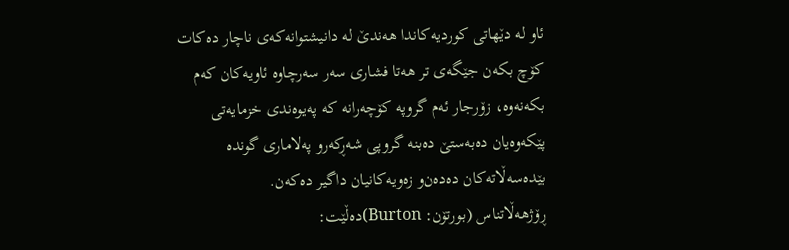ئاو له‌ دێهاتی‌ كوردیه‌كاندا هه‌ندێ له‌ دانیشتوانه‌كه‌ی‌ ناچار ده‌كات كۆچ بكه‌ن جێگه‌ی‌ تر هه‌تا فشاری‌ سه‌ر سه‌رچاوه‌ ئاویه‌كان كه‌م بكه‌نه‌وه‌، زۆرجار ئه‌م گروپه‌ كۆچه‌رانه‌ كه‌ په‌یوه‌ندی‌ خزمایه‌تی‌ پێكه‌وه‌یان ده‌به‌ستێ‌ ده‌بنه‌ گروپی شه‌ڕكه‌ر‌و په‌لاماری‌ گونده‌ بێده‌سه‌ڵاته‌كان ده‌ده‌ن‌و زه‌ویه‌كانیان داگیر ده‌كه‌ن.
ڕۆژهه‌ڵاتناس (بورتۆن: Burton)ده‌ڵێت: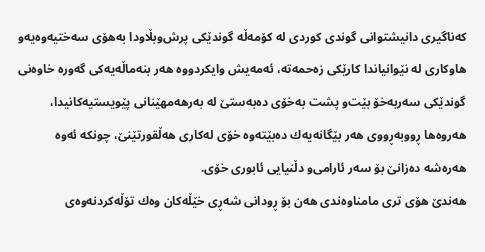كه‌ناگیری‌ دانیشتوانی‌ گوندی‌ كوردی‌ له‌ كۆمه‌ڵه‌ گوندێكی‌ پرش‌وبڵاودا به‌هۆی‌ سه‌ختیه‌وه‌یه‌و هاوكاری‌ له‌ نێوانیاندا كارێكی‌ زه‌حمه‌ته‌، ئه‌مه‌یش وایكردووه‌ هه‌ر بنه‌ماڵه‌یه‌كی‌ گه‌وره‌ خاوه‌نی‌ گوندێكی‌ سه‌ربه‌خۆ بێت‌و پشت به‌خۆی‌ ده‌به‌ستێ‌ له‌ به‌رهه‌مهێنانی‌ پێویستیه‌كانیدا، هه‌روه‌ها ڕووبه‌ڕووی‌ هه‌ر بێگانه‌یه‌ك ده‌بێته‌وه‌ خۆی‌ له‌كاری‌ هه‌ڵقورتێنێ‌، چونكه‌ ئه‌وه‌ هه‌ره‌شه‌ ده‌زانێ بۆ سه‌ر ئارامی‌‌و دڵنیایی ئابوری‌ خۆی‌.
هه‌ندێ هۆی‌ تری‌ مامناوه‌ندی‌ هه‌ن بۆ ڕودانی‌ شه‌ڕی‌ خێڵه‌كان وه‌ك تۆڵه‌كردنه‌وه‌ی‌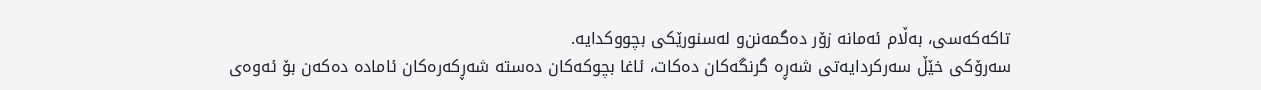تاكه‌كه‌سی، به‌ڵام ئه‌مانه‌ زۆر ده‌گمه‌نن‌و له‌سنورێكی‌ بچووكدایه‌.
سه‌رۆكی‌ خێڵ سه‌ركردایه‌تی‌ شه‌ڕه‌ گرنگه‌كان ده‌كات، ئاغا بچوكه‌كان ده‌سته‌ شه‌ڕكه‌ره‌كان ئاماده‌ ده‌كه‌ن بۆ ئه‌وه‌ی‌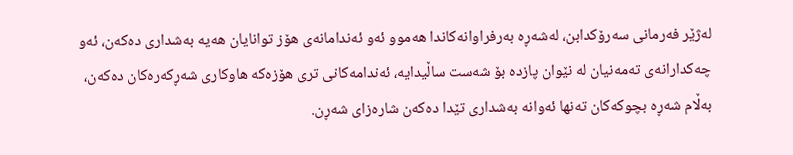له‌ژێر فه‌رمانی‌ سه‌رۆكدابن، له‌شه‌ڕه‌ به‌رفراوانه‌كاندا هه‌موو ئه‌و ئه‌ندامانه‌ی‌ هۆز توانایان هه‌یه‌ به‌شداری‌ ده‌كه‌ن، ئه‌و چه‌كدارانه‌ی‌ ته‌مه‌نیان له‌ نێوان پازده‌ بۆ شه‌ست ساڵیدایه‌، ئه‌ندامه‌كانی‌ تری‌ هۆزه‌كه‌ هاوكاری‌ شه‌ڕكه‌ره‌كان ده‌كه‌ن، به‌ڵام شه‌ڕه‌ بچوكه‌كان ته‌نها ئه‌وانه‌ به‌شداری‌ تێدا ده‌كه‌ن شاره‌زای‌ شه‌ڕن.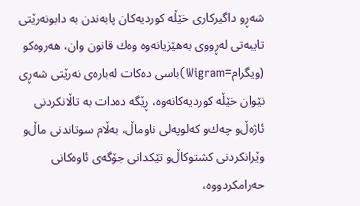شه‌ڕ‌و داگیركاری خێڵه‌ كوردیه‌كان پابه‌ندن به‌ دابونه‌رێتی‌ تایبه‌تی‌ له‌ڕووی‌ به‌هێزیانه‌وه‌ وه‌ك قانون وان، هه‌روه‌كو (ویگرام=Wigram)باسی ده‌كات له‌باره‌ی‌ نه‌رێتی‌ شه‌ڕی‌ نێوان خێڵه‌ كوردیه‌كانه‌وه‌، ڕێگه‌ ده‌دات به‌ تاڵانكردنی‌ ئاژه‌ڵ‌‌و چه‌ك‌و كه‌لوپه‌لی‌ ناوماڵ، به‌ڵام سوتاندنی‌ ماڵ‌و وێرانكردنی‌ كشتوكاڵ‌و تێكدانی‌ جۆگه‌ی‌ ئاوه‌كانی‌ حه‌رامكردووه‌،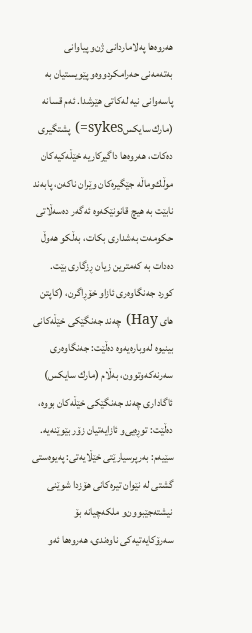هه‌روه‌ها په‌لاماردانی‌ ژن‌و پیاوانی‌ به‌ته‌مه‌نی‌ حه‌رامكردووه‌‌و پێویستیان به‌ پاسه‌وانی‌ نیه‌ له‌كاتی‌ هێرشدا. ئه‌م قسانه‌ (مارك سایكسsykes=) پشتگیری‌ ده‌كات، هه‌روه‌ها داگیركاریه‌ خێڵه‌كیه‌كان موڵك‌وماڵه‌ جێگیره‌كان وێران ناكه‌ن، پابه‌ند نابێت به‌ هیچ قانونێكه‌وه‌ ئه‌گه‌ر ده‌سه‌ڵاتی‌ حكومه‌ت به‌شداری‌ بكات، به‌ڵكو هه‌وڵ ده‌دات به‌ كه‌مترین زیان ڕزگاری‌ بێت.
كورد جه‌نگاوه‌ری‌ ئازا‌و خۆڕاگرن، (كاپتن های‌ Hay) چه‌ند جه‌نگێكی‌ خێڵه‌كانی‌ بینیوه‌ له‌وباره‌یه‌وه‌ ده‌ڵێت: جه‌نگاوه‌ری‌ سه‌رنه‌كه‌وتوون، به‌ڵام (مارك سایكس) ئاگاداری‌ چه‌ند جه‌نگێكی‌ خێڵه‌كان بووه‌، ده‌ڵێت: توڕه‌یی‌و ئازایه‌تیان زۆر بێوێنه‌یه‌.
سێیه‌م: به‌رپرسیارێتی‌ خێڵایه‌تی‌: په‌یوه‌ستی‌ گشتی‌ له‌ نێوان تیره‌كانی‌ هۆزدا شوێنی‌ نیشته‌جێبوون‌و ملكه‌چیانه‌ بۆ سه‌رۆكایه‌تیه‌كی‌ ناوه‌ندی‌، هه‌روه‌ها ئه‌و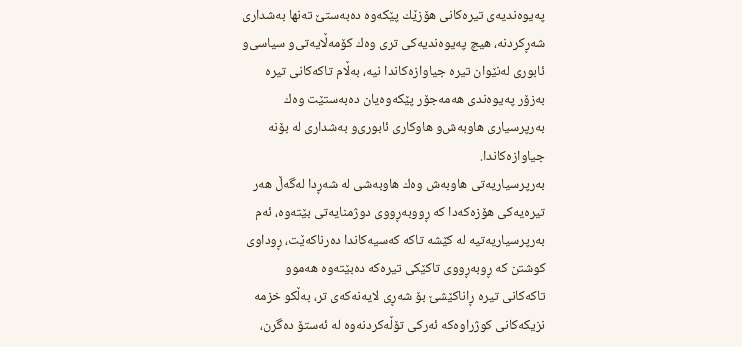په‌یوه‌ندیه‌ی‌ تیره‌كانی‌ هۆزێك پێكه‌وه‌ ده‌به‌ستێ‌ ته‌نها به‌شداری‌ شه‌ڕكردنه‌، هیچ په‌یوه‌ندیه‌كی‌ تری‌ وه‌ك كۆمه‌ڵایه‌تی‌‌و سیاسی‌و ئابوری‌ له‌نێوان تیره‌ جیاوازه‌كاندا نیه‌، به‌ڵام تاكه‌كانی‌ تیره‌ به‌زۆر په‌یوه‌ندی‌ هه‌مه‌جۆر پێكه‌وه‌یان ده‌به‌ستێت وه‌ك به‌رپرسیاری‌ هاوبه‌ش‌و هاوكاری‌ ئابوری‌‌و به‌شداری‌ له‌ بۆنه‌ جیاوازه‌كاندا.
به‌رپرسیاریه‌تی‌ هاوبه‌ش وه‌ك هاوبه‌شی‌ له‌ شه‌ڕدا له‌گه‌ڵ هه‌ر تیره‌یه‌كی‌ هۆزه‌كه‌دا كه‌ ڕووبه‌ڕووی‌ دوژمنایه‌تی‌ بێته‌وه‌، ئه‌م به‌رپرسیاریه‌تیه‌ له‌ كێشه‌ تاكه‌ كه‌سیه‌كاندا ده‌رناكه‌ێت، ڕوداوی‌ كوشتن كه‌ ڕوبه‌ڕووی‌ تاكێكی‌ تیره‌كه‌ ده‌بێته‌وه‌ هه‌موو تاكه‌كانی‌ تیره‌ ڕاناكێشێ‌ بۆ شه‌ڕی‌ لایه‌نه‌كه‌ی‌ تر، به‌ڵكو خزمه‌ نزیكه‌كانی‌ كوژراوه‌كه‌ ئه‌ركی‌ تۆڵه‌كردنه‌وه‌ له‌ ئه‌ستۆ ده‌گرن،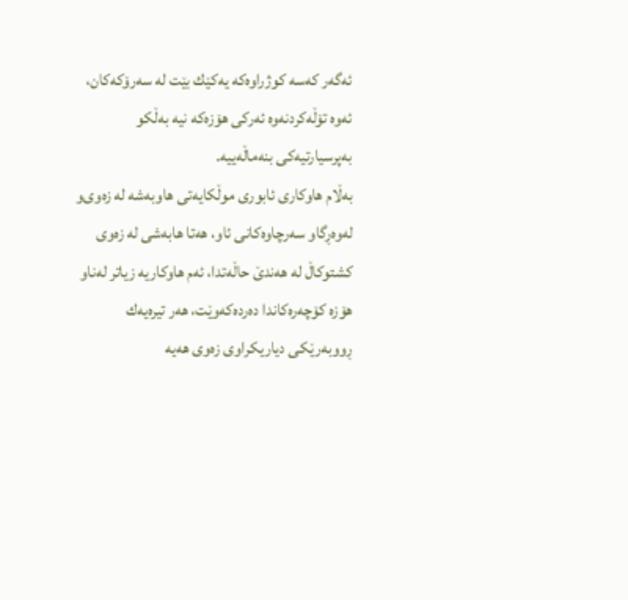ئه‌گه‌ر كه‌سه‌ كوژراوه‌كه‌ یه‌كێك بێت له‌ سه‌رۆكه‌كان، ئه‌وه‌ تۆڵه‌كردنه‌وه‌ ئه‌ركی‌ هۆزه‌كه‌ نیه‌ به‌ڵكو به‌پرسیارتیه‌كی‌ بنه‌ماڵه‌ییه‌.
به‌ڵام هاوكاری‌ ئابوری‌ موڵكایه‌تی‌ هاوبه‌شه‌ له‌ زه‌وی‌‌و له‌وه‌ڕگا‌و سه‌رچاوه‌كانی‌ ئاو، هه‌تا هابه‌شی‌ له‌ زه‌وی‌ كشتوكاڵ له‌ هه‌ندێ‌ حاڵه‌تدا، ئه‌م هاوكاریه‌ زیاتر له‌ناو هۆزه‌ كۆچه‌ره‌كاندا ده‌رده‌كه‌وێت، هه‌ر تیره‌یه‌ك ڕووبه‌رێكی‌ دیاریكراوی‌ زه‌وی‌ هه‌یه‌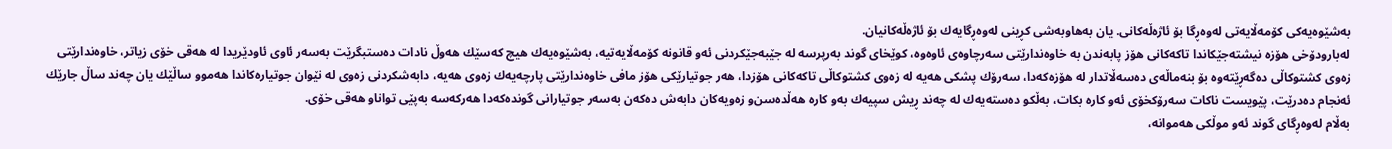به‌شێوه‌یه‌كی‌ كۆمه‌ڵایه‌تی‌ له‌وه‌ڕگا بۆ ئاژه‌ڵه‌كانی‌. یان به‌هاوبه‌شی‌ كڕینی‌ له‌وه‌ڕگایه‌ك بۆ ئاژه‌ڵه‌كانیان.
له‌بارودۆخی‌ هۆزه‌ نیشته‌جێكاندا تاكه‌كانی‌ هۆز پابه‌ندن به‌ خاوه‌ندارێتی‌ سه‌رچاوه‌ی‌ ئاوه‌وه‌، كوێخای‌ گوند به‌رپرسه‌ له‌ جێبه‌جێكردنی‌ ئه‌و قانونه‌ كۆمه‌ڵایه‌تیه‌، به‌شێوه‌یه‌ك هیچ كه‌سێك هه‌وڵ نادات ده‌ستبگرێت به‌سه‌ر ئاوی‌ ئاودێریدا له‌ هه‌قی خۆی‌ زیاتر، خاوه‌ندارێتی‌ زه‌وی‌ كشتوكاڵی‌ ده‌گه‌ڕێته‌وه‌ بۆ بنه‌ماڵه‌ی‌ ده‌سه‌ڵاتدار له‌ هۆزه‌كه‌دا، سه‌رۆك پشكی‌ هه‌یه‌ له‌ زه‌وی كشتوكاڵی‌ تاكه‌كانی‌ هۆزدا، هه‌ر جوتیارێكی‌ هۆز مافی‌ خاوه‌ندارێتی‌ پارچه‌یه‌ك زه‌وی‌ هه‌یه‌، دابه‌شكردنی‌ زه‌وی‌ له‌ نێوان جوتیاره‌كاندا هه‌موو ساڵێك یان چه‌ند ساڵ جارێك ئه‌نجام ده‌درێت، پێویست ناكات سه‌رۆكخۆی‌ ئه‌و كاره‌ بكات، به‌ڵكو ده‌سته‌یه‌ك له‌ چه‌ند ڕیش سپیه‌ك به‌و كاره‌ هه‌ڵده‌سن‌و زه‌ویه‌كان دابه‌ش ده‌كه‌ن به‌سه‌ر جوتیارانی‌ گونده‌كه‌دا هه‌ركه‌سه‌ به‌پێی‌ تواناو هه‌قی خۆی‌.
به‌ڵام له‌وه‌ڕگای‌ گوند ئه‌و موڵكی‌ هه‌موانه‌،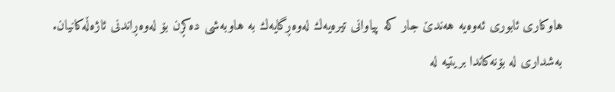هاوكاری‌ ئابوری‌ ئه‌وه‌یه‌ هه‌ندێ جار كه‌ پیاوانی‌ تیره‌یه‌ك له‌وه‌ڕگایه‌ك به‌ هاوبه‌شی‌ ده‌كڕن بۆ له‌وه‌ڕاندنی‌ ئاژه‌ڵه‌كانیان.
به‌شداری‌ له‌ بۆنه‌كاندا بریتیه‌ له‌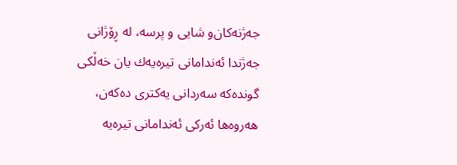جه‌ژنه‌كان‌و شایی و پرسه‌، له‌ ڕۆژانی‌ جه‌ژندا ئه‌ندامانی‌ تیره‌یه‌ك یان خه‌ڵكی‌ گونده‌كه‌ سه‌ردانی‌ یه‌كتری‌ ده‌كه‌ن، هه‌روه‌ها ئه‌ركی‌ ئه‌ندامانی‌ تیره‌یه‌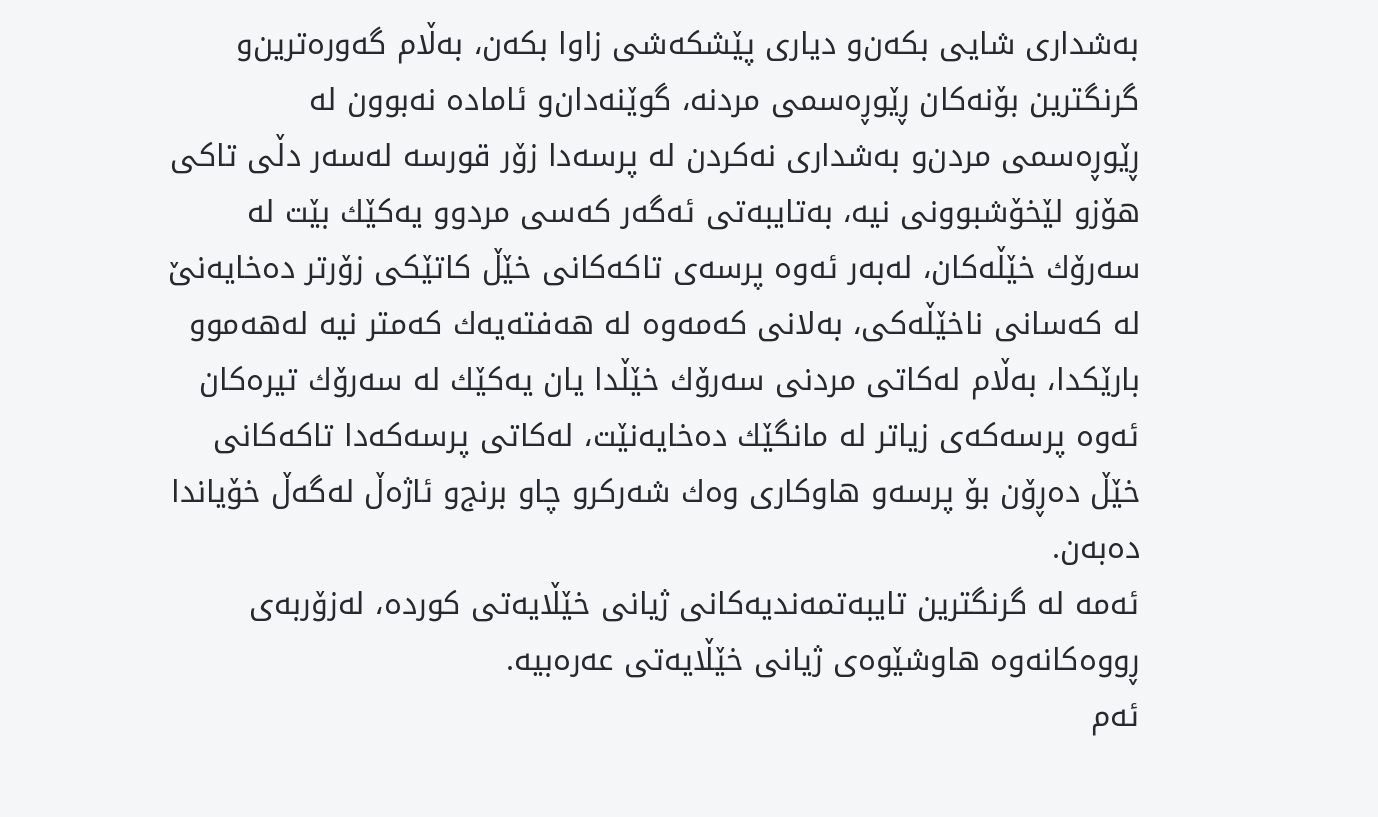به‌شداری‌ شایی بكه‌ن‌و دیاری‌ پێشكه‌شی‌ زاوا بكه‌ن، به‌ڵام گه‌وره‌ترین‌و گرنگترین بۆنه‌كان ڕێوڕه‌سمی‌ مردنه‌، گوێنه‌دان‌و ئاماده‌ نه‌بوون له‌ ڕێوڕه‌سمی‌ مردن‌و به‌شداری‌ نه‌كردن له‌ پرسه‌دا زۆر قورسه‌ له‌سه‌ر دڵی‌ تاكی‌ هۆز‌و لێخۆشبوونی‌ نیه‌، به‌تایبه‌تی‌ ئه‌گه‌ر كه‌سی مردوو یه‌كێك بێت له‌ سه‌رۆك خێڵه‌كان، له‌به‌ر ئه‌وه‌ پرسه‌ی‌ تاكه‌كانی‌ خێڵ كاتێكی‌ زۆرتر ده‌خایه‌نێ له‌ كه‌سانی‌ ناخێڵه‌كی‌، به‌لانی‌ كه‌مه‌وه‌ له‌ هه‌فته‌یه‌ك كه‌متر نیه‌ له‌هه‌موو بارێكدا، به‌ڵام له‌كاتی‌ مردنی‌ سه‌رۆك خێڵدا یان یه‌كێك له‌ سه‌رۆك تیره‌كان ئه‌وه‌ پرسه‌كه‌ی‌ زیاتر له‌ مانگێك ده‌خایه‌نێت، له‌كاتی‌ پرسه‌كه‌دا تاكه‌كانی‌ خێڵ ده‌ڕۆن بۆ پرسه‌و هاوكاری‌ وه‌ك شه‌ركر‌و چا‌و برنج‌و ئاژه‌ڵ له‌گه‌ڵ خۆیاندا ده‌به‌ن.
ئه‌مه‌ له‌ گرنگترین تایبه‌تمه‌ندیه‌كانی‌ ژیانی‌ خێڵایه‌تی‌ كورده‌، له‌زۆربه‌ی‌ ڕووه‌كانه‌وه‌ هاوشێوه‌ی‌ ژیانی‌ خێڵایه‌تی‌ عه‌ره‌بیه‌.
ئه‌م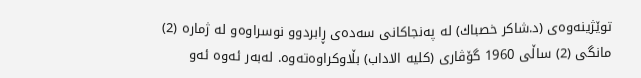توێژینه‌وه‌ی‌ (د.شاكر خصباك) له‌ په‌نجاكانی‌ سه‌ده‌ی‌ ڕابردوو نوسراوه‌و له‌ ژماره‌ (2) مانگی‌ (2) ساڵی‌ 1960 گۆڤاری‌ (كلیه‌ الاداب) بڵاوكراوه‌ته‌وه‌. له‌به‌ر ئه‌وه‌ ئه‌و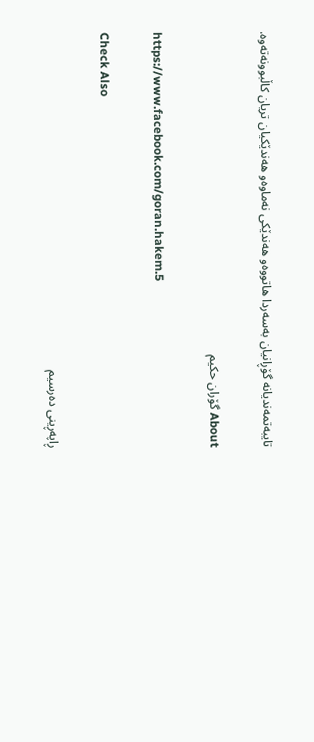تایبه‌تمه‌ندیانه‌ گۆڕانیان به‌سه‌ردا هاتووه‌و هه‌ندێكی‌ نه‌ماوه‌و هه‌ندێكیان تریان كاڵبوونه‌ته‌وه‌.

About گۆران حكيم

https://www.facebook.com/goran.hakem.5

Check Also

ڕاپه‌ڕینی دەرسیم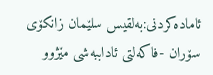ئامادەكردنی:بەلقیس سلێمان زانكۆی سۆران -فاكەلتی ئاداببەشی مێژوو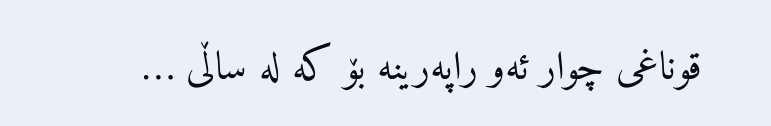قوناغی چوار ئەو راپەرینە بۆ كە لە ساڵی …